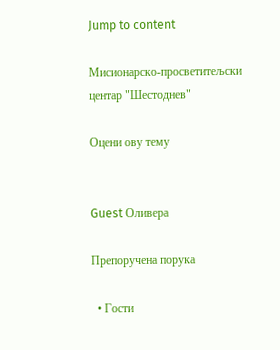Jump to content

Мисионарско-просветитељски центар "Шестоднев"

Оцени ову тему


Guest Оливера

Препоручена порука

  • Гости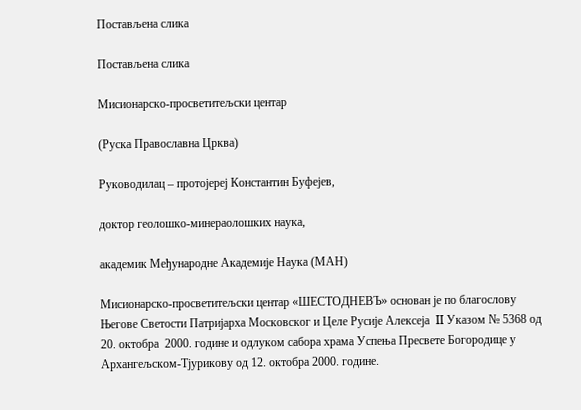Постављена слика

Постављена слика

Мисионарско-просветитељски центар

(Руска Православна Црква)

Руководилац – протојереј Константин Буфејев,

доктор геолошко-минераолошких наука,

академик Међународне Академије Наука (МАН)

Мисионарско-просветитељски центар «ШЕСТОДНЕВЪ» основан је по благослову Његове Светости Патријарха Московског и Целе Русије Алексеја  II Указом № 5368 од 20. октобра  2000. године и одлуком сабора храма Успења Пресвете Богородице у Архангељском-Тјурикову од 12. октобра 2000. године.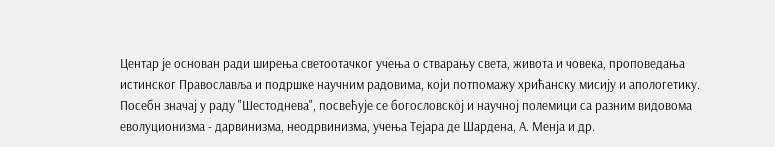Центар је основан ради ширења светоотачког учења о стварању света, живота и човека, проповедања истинског Православља и подршке научним радовима, који потпомажу хрићанску мисију и апологетику. Посебн значај у раду "Шестоднева", посвећује се богословској и научној полемици са разним видовома еволуционизма - дарвинизма, неодрвинизма, учења Тејара де Шардена, А. Менја и др.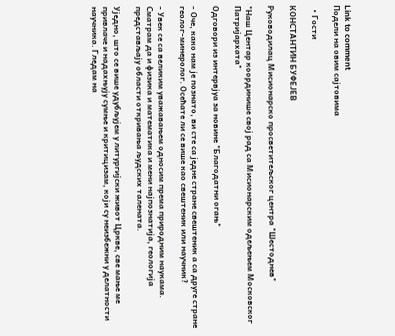Link to comment
Подели на овим сајтовима

  • Гости

КОНСТАНТИН БУФЕЈЕВ

Руководилац Мисионарско просветитељског центра "Шестоднев"

"Наш Центар координише свој рад са Мисионарским одељењем Московског Патријархата"

Одговори из интервјуа за новине "Благодатни огањ"

- Оче, како нам је познато, ви сте са једне стране свештеник а са друге стране геолог-минеролог. Осећате ли се више као свештеник или научник?

- Увек се са великим уважавањем односим према природним наукама. Сматрам да и физика и математика и мени најпознатија, геологија представљају области откривања људских талената.

Уједно, што се више удубљујем у литургијски живот Цркве, све мање ме привлаче и надахњују сумње и критицизам, који су неизбежни у делатности научника. Гледам на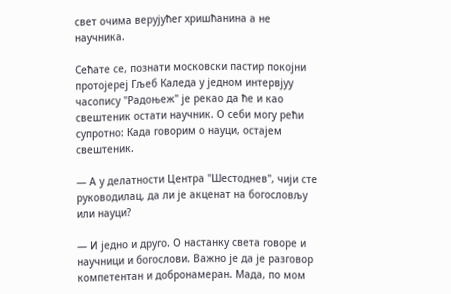свет очима верујућег хришћанина а не научника.

Сећате се, познати московски пастир покојни протојереј Гљеб Каледа у једном интервјуу часопису "Радоњеж" је рекао да ће и као свештеник остати научник. О себи могу рећи супротно: Када говорим о науци, остајем свештеник.

— А у делатности Центра "Шестоднев", чији сте руководилац, да ли је акценат на богословљу  или науци?

— И једно и друго. О настанку света говоре и научници и богослови. Важно је да је разговор компетентан и добронамеран. Мада, по мом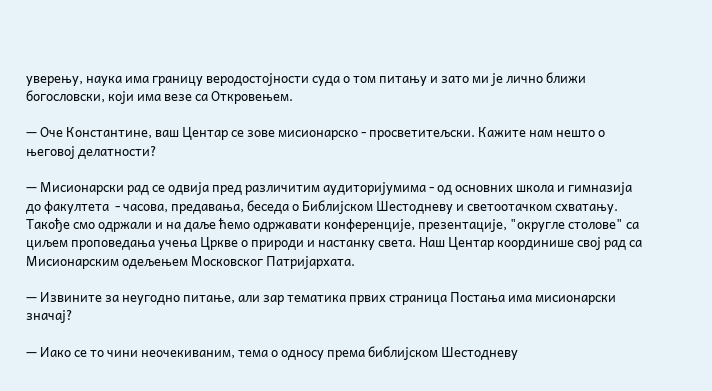уверењу, наука има границу веродостојности суда о том питању и зато ми је лично ближи богословски, који има везе са Откровењем.

— Оче Константине, ваш Центар се зове мисионарско - просветитељски. Кажите нам нешто о његовој делатности?

— Мисионарски рад се одвија пред различитим аудиторијумима - од основних школа и гимназија до факултета  - часова, предавања, беседа о Библијском Шестодневу и светоотачком схватању. Такође смо одржали и на даље ћемо одржавати конференције, презентације, "округле столове" са циљем проповедања учења Цркве о природи и настанку света. Наш Центар координише свој рад са Мисионарским одељењем Московског Патријархата.

— Извините за неугодно питање, али зар тематика првих страница Постања има мисионарски значај?

— Иако се то чини неочекиваним, тема о односу према библијском Шестодневу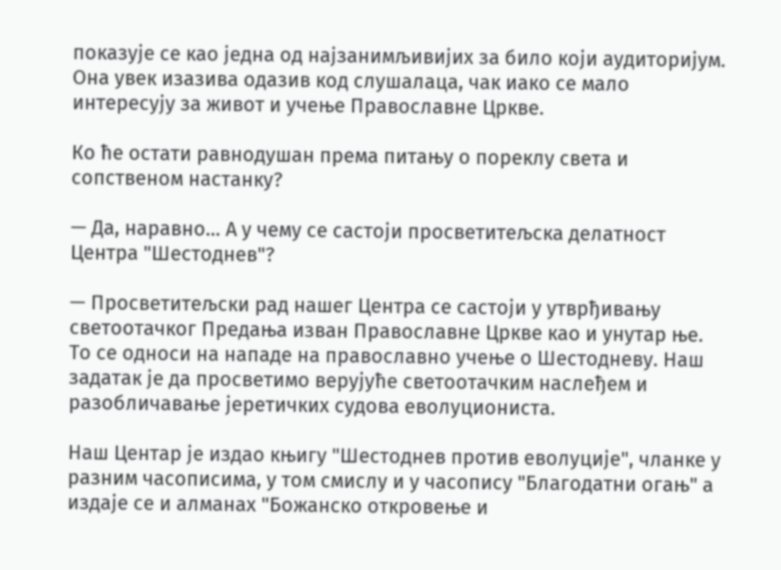показује се као једна од најзанимљивијих за било који аудиторијум. Она увек изазива одазив код слушалаца, чак иако се мало интересују за живот и учење Православне Цркве.

Ко ће остати равнодушан према питању о пореклу света и сопственом настанку?

— Да, наравно… А у чему се састоји просветитељска делатност Центра "Шестоднев"?

— Просветитељски рад нашег Центра се састоји у утврђивању светоотачког Предања изван Православне Цркве као и унутар ње. То се односи на нападе на православно учење о Шестодневу. Наш задатак је да просветимо верујуће светоотачким наслеђем и разобличавање јеретичких судова еволуциониста.

Наш Центар је издао књигу "Шестоднев против еволуције", чланке у разним часописима, у том смислу и у часопису "Благодатни огањ" а издаје се и алманах "Божанско откровење и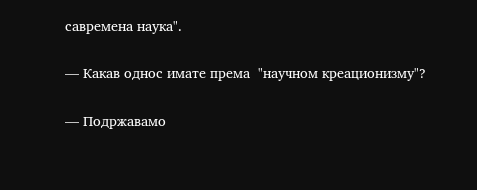савремена наука".

— Какав однос имате према  "научном креационизму"?

— Подржавамо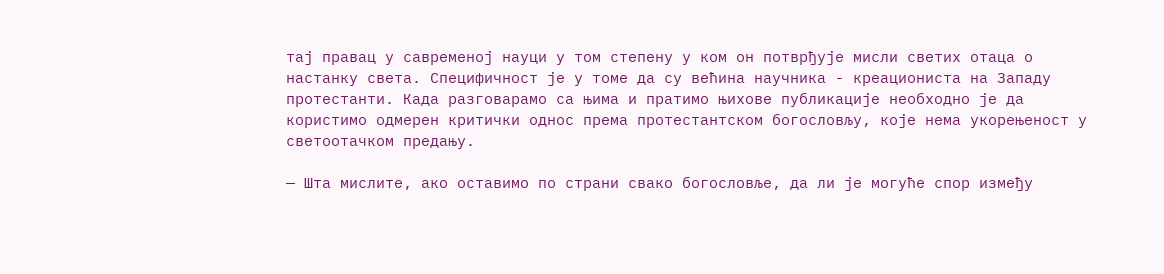тај правац у савременој науци у том степену у ком он потврђује мисли светих отаца о настанку света. Специфичност је у томе да су већина научника - креациониста на Западу протестанти. Када разговарамо са њима и пратимо њихове публикације необходно је да  користимо одмерен критички однос према протестантском богословљу, које нема укорењеност у светоотачком предању.

— Шта мислите, ако оставимо по страни свако богословље, да ли је могуће спор између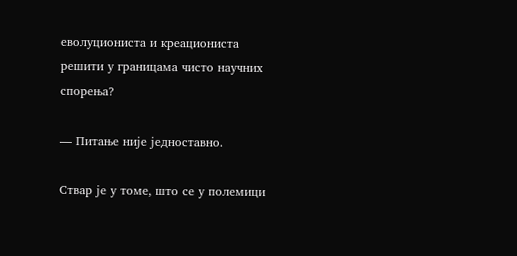еволуциониста и креациониста решити у границама чисто научних спорења?

— Питање није једноставно.

Ствар је у томе, што се у полемици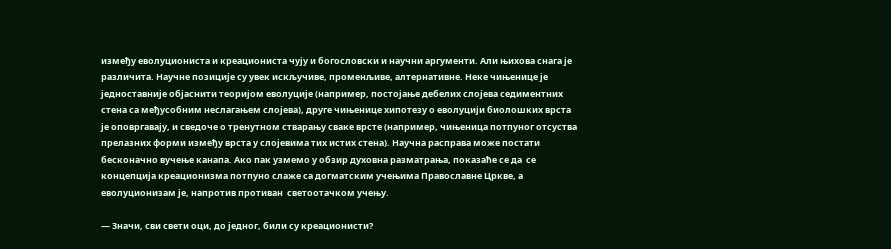између еволуциониста и креациониста чују и богословски и научни аргументи. Али њихова снага је различита. Научне позиције су увек искључиве, променљиве, алтернативне. Неке чињенице је једноставније објаснити теоријом еволуције (например, постојање дебелих слојева седиментних стена са међусобним неслагањем слојева), друге чињенице хипотезу о еволуцији биолошких врста је оповргавају, и сведоче о тренутном стварању сваке врсте (например, чињеница потпуног отсуства прелазних форми између врста у слојевима тих истих стена). Научна расправа може постати бесконачно вучење канапа. Ако пак узмемо у обзир духовна разматрања, показаће се да  се концепција креационизма потпуно слаже са догматским учењима Православне Цркве, а еволуционизам је, напротив противан  светоотачком учењу.

— Значи, сви свети оци, до једног, били су креационисти?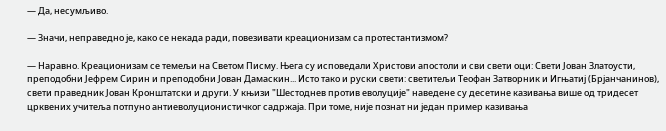— Да, несумљиво.

— Значи, неправедно је, како се некада ради, повезивати креационизам са протестантизмом?

— Наравно. Креационизам се темељи на Светом Писму. Њега су исповедали Христови апостоли и сви свети оци: Свети Јован Златоусти, преподобни Јефрем Сирин и преподобни Јован Дамаскин... Исто тако и руски свети: светитељи Теофан Затворник и Игњатиј (Брјанчанинов), свети праведник Јован Кронштатски и други. У књизи "Шестоднев против еволуције" наведене су десетине казивања више од тридесет црквених учитеља потпуно антиеволуционистичког садржаја. При томе, није познат ни један пример казивања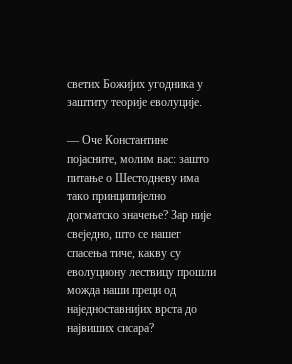светих Божијих угодника у заштиту теорије еволуције.

— Оче Константине појасните, молим вас: зашто питање о Шестодневу има тако принципијелно догматско значење? Зар није свеједно, што се нашег спасења тиче, какву су еволуциону лествицу прошли можда наши преци од наједноставнијих врста до највиших сисара?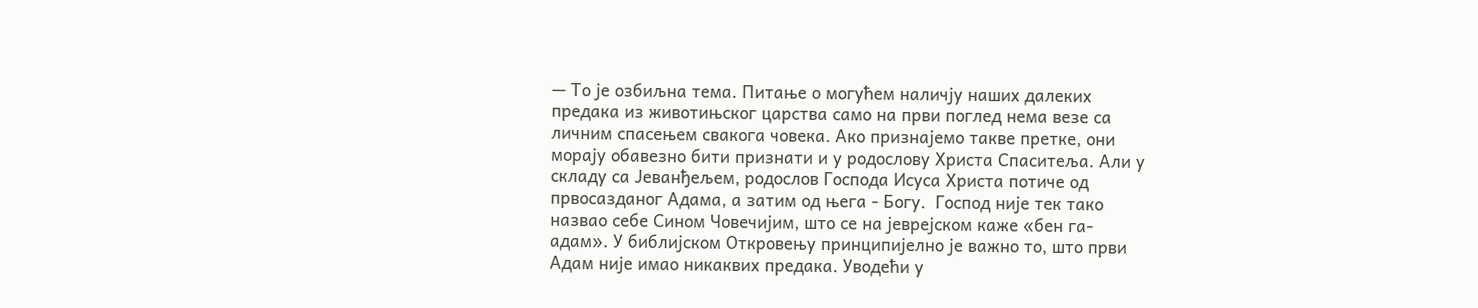— То је озбиљна тема. Питање о могућем наличју наших далеких предака из животињског царства само на први поглед нема везе са личним спасењем свакога човека. Ако признајемо такве претке, они морају обавезно бити признати и у родослову Христа Спаситеља. Али у складу са Јеванђељем, родослов Господа Исуса Христа потиче од првосазданог Адама, а затим од њега - Богу.  Господ није тек тако назвао себе Сином Човечијим, што се на јеврејском каже «бен га-адам». У библијском Откровењу принципијелно је важно то, што први Адам није имао никаквих предака. Уводећи у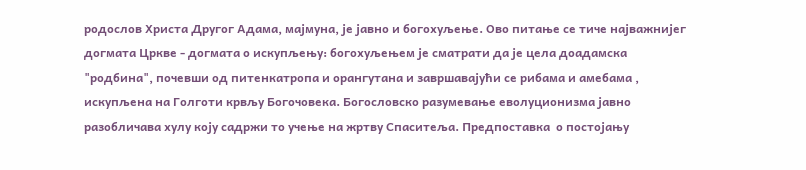родослов Христа Другог Адама, мајмуна, је јавно и богохуљење. Ово питање се тиче најважнијег догмата Цркве - догмата о искупљењу: богохуљењем је сматрати да је цела доадамска "родбина", почевши од питенкатропа и орангутана и завршавајући се рибама и амебама , искупљена на Голготи крвљу Богочовека. Богословско разумевање еволуционизма јавно разобличава хулу коју садржи то учење на жртву Спаситеља. Предпоставка  о постојању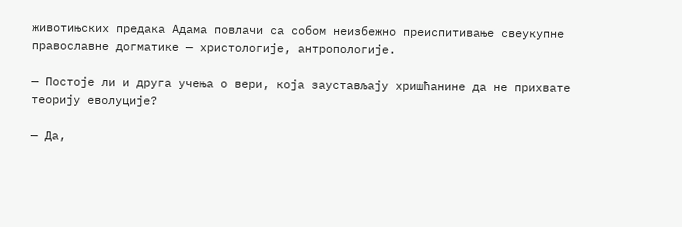животињских предака Адама повлачи са собом неизбежно преиспитивање свеукупне православне догматике — христологије, антропологије.

— Постоје ли и друга учења о вери, која заустављају хришћанине да не прихвате теорију еволуције?

— Да,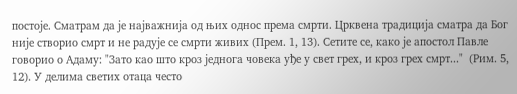постоје. Сматрам да је најважнија од њих однос према смрти. Црквена традиција сматра да Бог није створио смрт и не радује се смрти живих (Прем. 1, 13). Сетите се, како је апостол Павле говорио о Адаму: "Зато као што кроз једнога човека уђе у свет грех, и кроз грех смрт..."  (Рим. 5, 12). У делима светих отаца често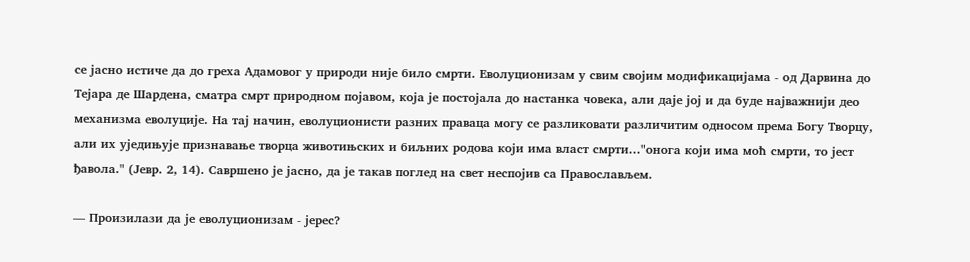се јасно истиче да до греха Адамовог у природи није било смрти. Еволуционизам у свим својим модификацијама - од Дарвина до Тејара де Шардена, сматра смрт природном појавом, која је постојала до настанка човека, али даје јој и да буде најважнији део механизма еволуције. На тај начин, еволуционисти разних праваца могу се разликовати различитим односом према Богу Творцу, али их уједињује признавање творца животињских и биљних родова који има власт смрти..."онога који има моћ смрти, то јест ђавола." (Јевр. 2, 14). Савршено је јасно, да је такав поглед на свет неспојив са Православљем.

— Произилази да је еволуционизам - јерес?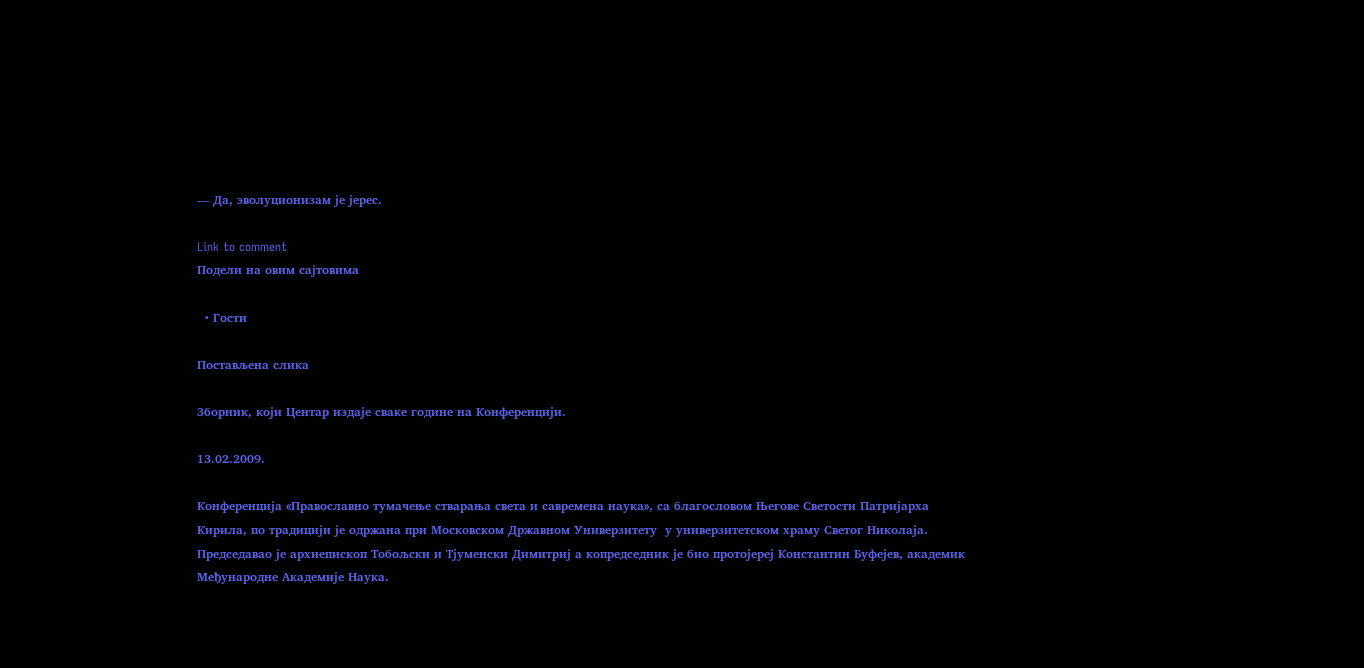— Да, эволуционизам је јерес.

Link to comment
Подели на овим сајтовима

  • Гости

Постављена слика

Зборник, који Центар издаје сваке године на Конференцији.

13.02.2009.

Конференција «Православно тумачење стварања света и савремена наука», са благословом Његове Светости Патријарха Кирила, по традицији је одржана при Московском Државном Универзитету  у универзитетском храму Светог Николаја. Председавао је архиепископ Тобољски и Тјуменски Димитриј а копредседник је био протојереј Константин Буфејев, академик Међународне Академије Наука.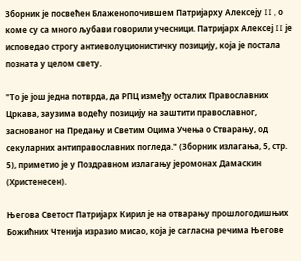Зборник је посвећен Блаженопочившем Патријарху Алексеју II , о коме су са много љубави говорили учесници. Патријарх Алексеј II је исповедао строгу антиеволуционистичку позицију, која је постала позната у целом свету.

"То је још једна потврда, да РПЦ између осталих Православних Цркава, заузима водећу позицију на заштити православног, заснованог на Предању и Светим Оцима Учења о Стварању, од секуларних антиправославних погледа." (Зборник излагања, 5, стр. 5), приметио је у Поздравном излагању јеромонах Дамаскин (Христенесен).

Његова Светост Патријарх Кирил је на отварању прошлогодишњих Божићних Чтенија изразио мисао, која је сагласна речима Његове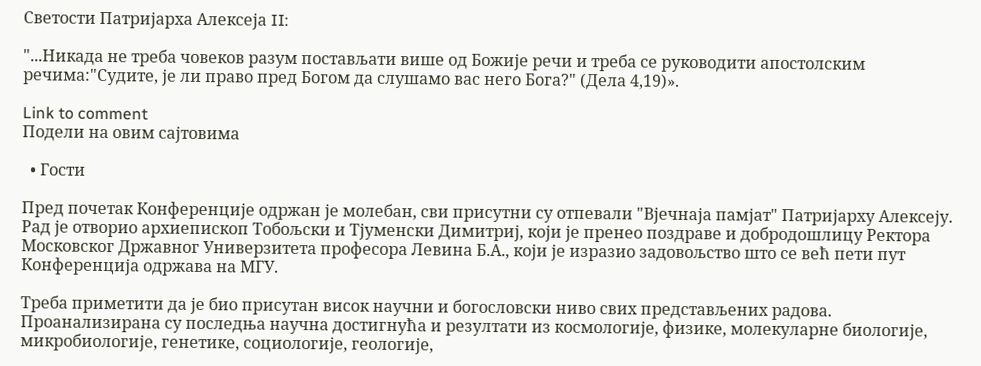Светости Патријарха Алексеја II:

"...Никада не треба човеков разум постављати више од Божије речи и треба се руководити апостолским речима:"Судите, је ли право пред Богом да слушамо вас него Бога?" (Дела 4,19)».

Link to comment
Подели на овим сајтовима

  • Гости

Пред почетак Конференције одржан је молебан, сви присутни су отпевали "Вјечнаја памјат" Патријарху Алексеју. Рад је отворио архиепископ Тобољски и Тјуменски Димитриј, који је пренео поздраве и добродошлицу Ректора Московског Државног Универзитета професора Левина Б.А., који је изразио задовољство што се већ пети пут Конференција одржава на МГУ.

Треба приметити да је био присутан висок научни и богословски ниво свих представљених радова. Проанализирана су последња научна достигнућа и резултати из космологије, физике, молекуларне биологије, микробиологије, генетике, социологије, геологије,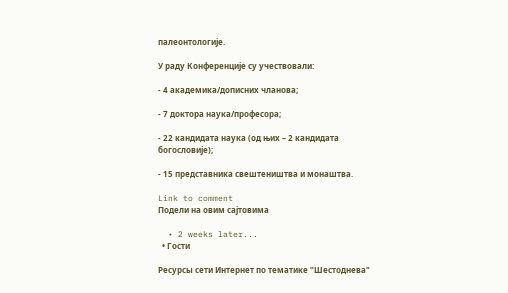палеонтологије.

У раду Конференције су учествовали:

- 4 академика/дописних чланова;

- 7 доктора наука/професора;

- 22 кандидата наука (од њих – 2 кандидата богословије);

- 15 представника свештеништва и монаштва.

Link to comment
Подели на овим сајтовима

  • 2 weeks later...
  • Гости

Ресурсы сети Интернет по тематике "Шестоднева"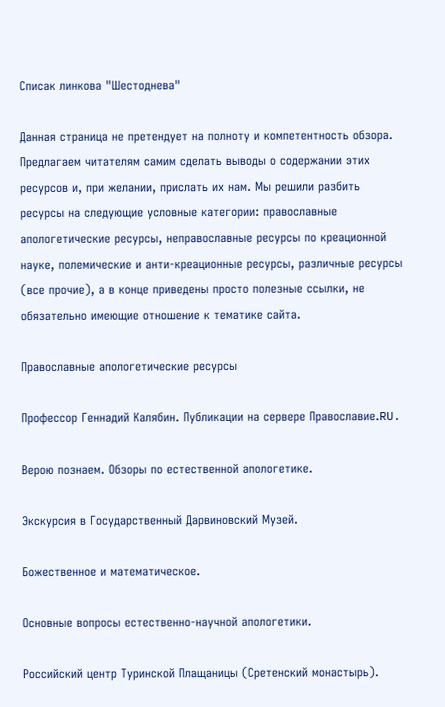Списак линкова "Шестоднева"

Данная страница не претендует на полноту и компетентность обзора. Предлагаем читателям самим сделать выводы о содержании этих ресурсов и, при желании, прислать их нам. Мы решили разбить ресурсы на следующие условные категории: православные апологетические ресурсы, неправославные ресурсы по креационной науке, полемические и анти-креационные ресурсы, различные ресурсы (все прочие), а в конце приведены просто полезные ссылки, не обязательно имеющие отношение к тематике сайта.

Православные апологетические ресурсы

Профессор Геннадий Калябин. Публикации на сервере Православие.RU.

Верою познаем. Обзоры по естественной апологетике.

Экскурсия в Государственный Дарвиновский Музей.

Божественное и математическое.

Основные вопросы естественно-научной апологетики.

Российский центр Туринской Плащаницы (Сретенский монастырь).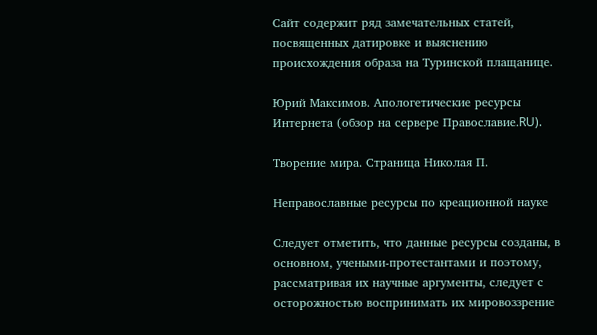Сайт содержит ряд замечательных статей, посвященных датировке и выяснению происхождения образа на Туринской плащанице.

Юрий Максимов. Апологетические ресурсы Интернета (обзор на сервере Православие.RU).

Творение мира. Страница Николая П.

Неправославные ресурсы по креационной науке

Следует отметить, что данные ресурсы созданы, в основном, учеными-протестантами и поэтому, рассматривая их научные аргументы, следует с осторожностью воспринимать их мировоззрение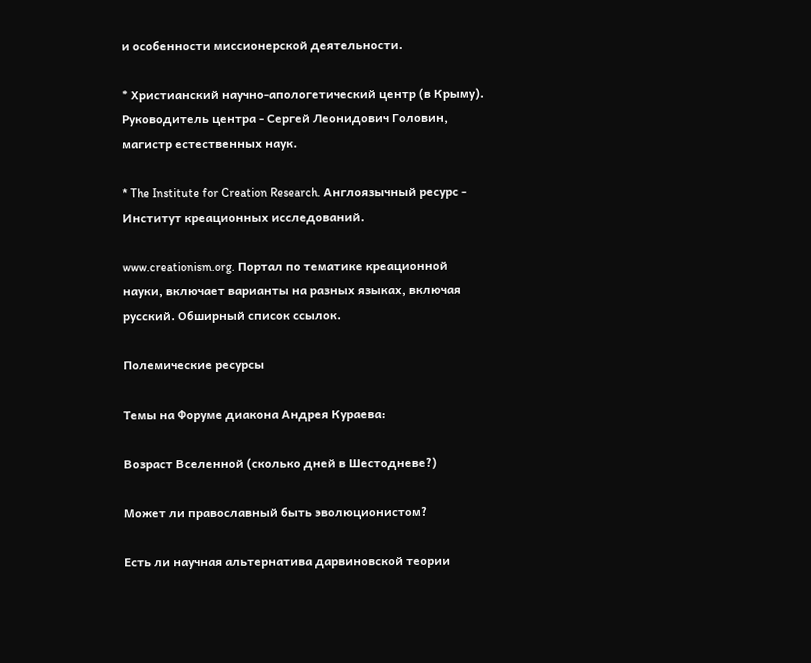и особенности миссионерской деятельности.

* Христианский научно-апологетический центр (в Крыму). Руководитель центра - Сергей Леонидович Головин, магистр естественных наук.

* The Institute for Creation Research. Англоязычный ресурс - Институт креационных исследований.

www.creationism.org. Портал по тематике креационной науки, включает варианты на разных языках, включая русский. Обширный список ссылок.

Полемические ресурсы

Темы на Форуме диакона Андрея Кураева:

Возраст Вселенной (сколько дней в Шестодневе?)

Может ли православный быть эволюционистом?

Есть ли научная альтернатива дарвиновской теории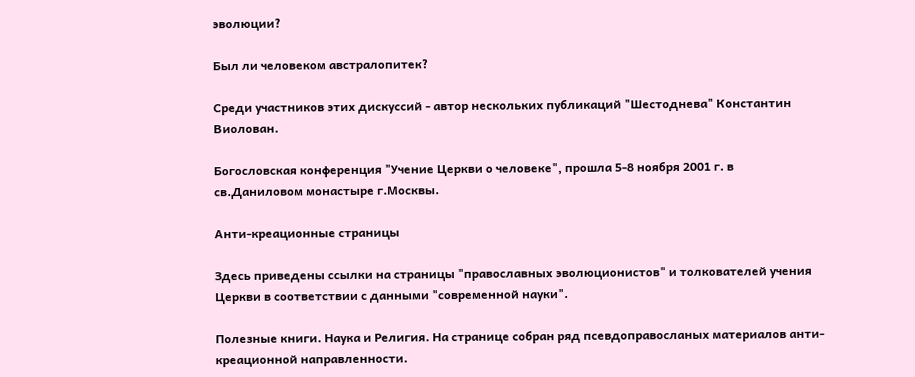эволюции?

Был ли человеком австралопитек?

Среди участников этих дискуссий - автор нескольких публикаций "Шестоднева" Константин Виолован.

Богословская конференция "Учение Церкви о человеке", прошла 5-8 ноября 2001 г. в св.Даниловом монастыре г.Москвы.

Анти-креационные страницы

Здесь приведены ссылки на страницы "православных эволюционистов" и толкователей учения Церкви в соответствии с данными "современной науки".

Полезные книги. Наука и Религия. На странице собран ряд псевдоправосланых материалов анти-креационной направленности.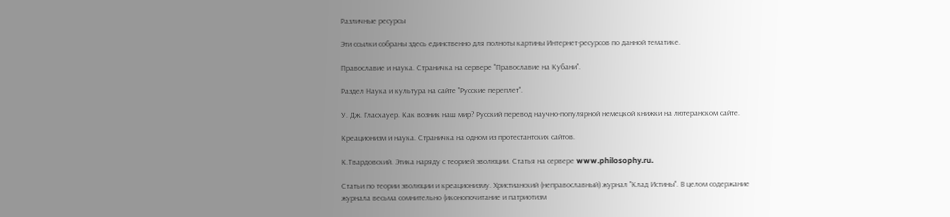Различные ресурсы

Эти ссылки собраны здесь единственно для полноты картины Интернет-ресурсов по данной тематике.

Православие и наука. Страничка на сервере "Православие на Кубани".

Раздел Наука и культура на сайте "Русские переплет".

У. Дж. Гласхауер. Как возник наш мир? Русский перевод научно-популярной немецкой книжки на лютеранском сайте.

Креационизм и наука. Страничка на одном из протестантских сайтов.

К.Твардовский. Этика наряду с теорией эволюции. Статья на сервере www.philosophy.ru.

Статьи по теории эволюции и креационизму. Христианский (неправославный) журнал "Клад Истины". В целом содержание журнала весьма сомнительно (иконопочитание и патриотизм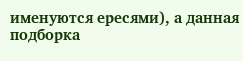именуются ересями), а данная подборка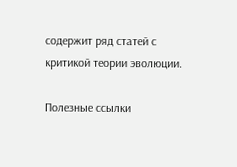содержит ряд статей с критикой теории эволюции.

Полезные ссылки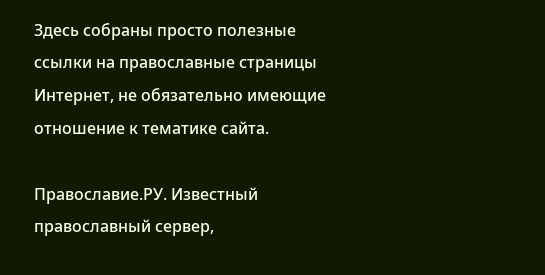Здесь собраны просто полезные ссылки на православные страницы Интернет, не обязательно имеющие отношение к тематике сайта.

Православие.РУ. Известный православный сервер,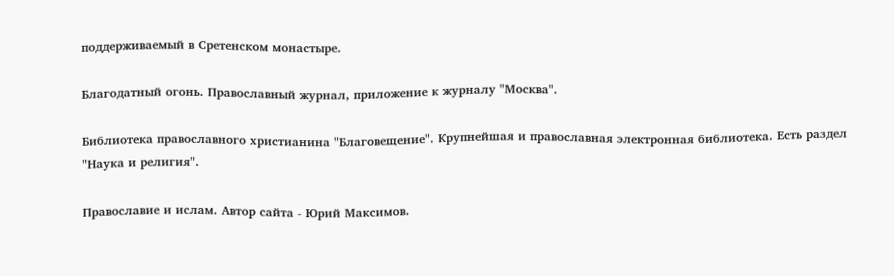поддерживаемый в Сретенском монастыре.

Благодатный огонь. Православный журнал, приложение к журналу "Москва".

Библиотека православного христианина "Благовещение". Крупнейшая и православная электронная библиотека. Есть раздел "Наука и религия".

Православие и ислам. Автор сайта - Юрий Максимов.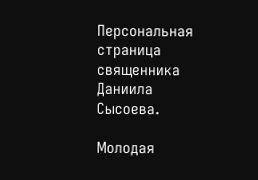Персональная страница священника Даниила Сысоева.

Молодая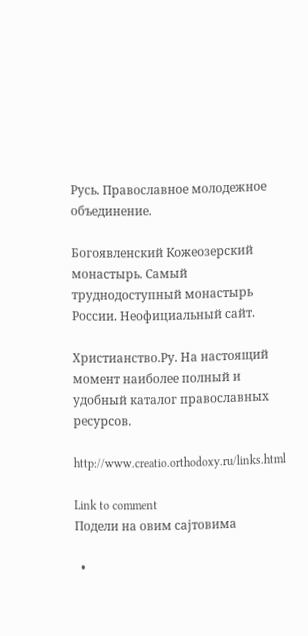Русь. Православное молодежное объединение.

Богоявленский Кожеозерский монастырь. Самый труднодоступный монастырь России. Неофициальный сайт.

Христианство.Ру. На настоящий момент наиболее полный и удобный каталог православных ресурсов.

http://www.creatio.orthodoxy.ru/links.html

Link to comment
Подели на овим сајтовима

  •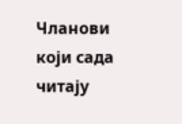Чланови који сада читају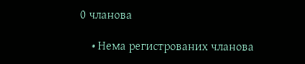0 чланова

    • Нема регистрованих чланова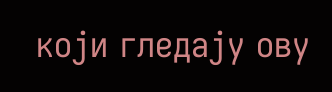који гледају ову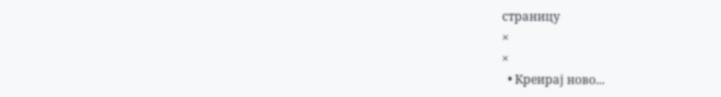страницу
×
×
  • Креирај ново...